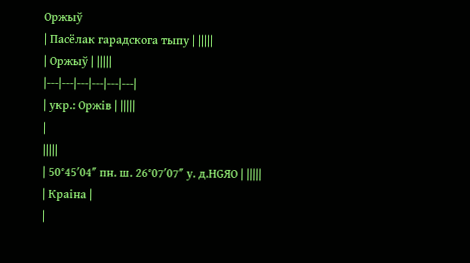Оржыў
| Пасёлак гарадскога тыпу | |||||
| Оржыў | |||||
|---|---|---|---|---|---|
| укр.: Оржів | |||||
|
|||||
| 50°45′04″ пн. ш. 26°07′07″ у. д.HGЯO | |||||
| Краіна |
|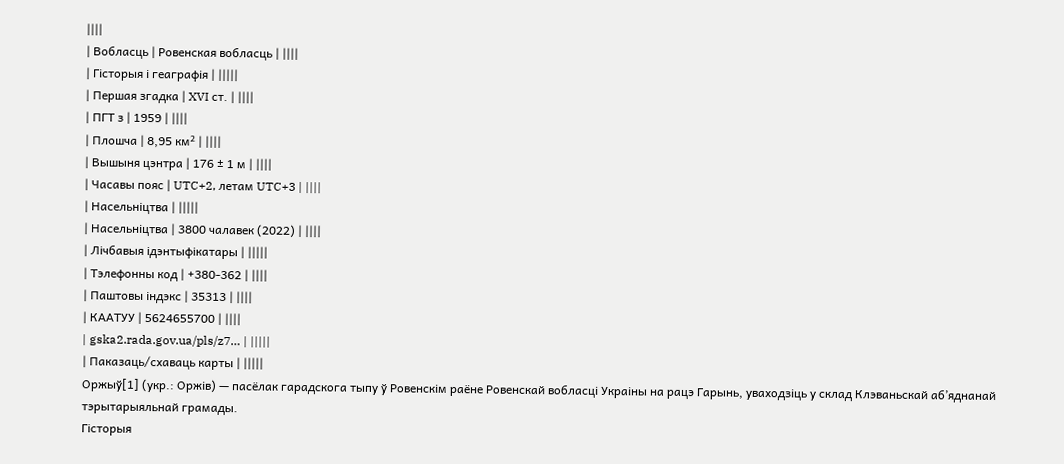||||
| Вобласць | Ровенская вобласць | ||||
| Гісторыя і геаграфія | |||||
| Першая згадка | XVI ст. | ||||
| ПГТ з | 1959 | ||||
| Плошча | 8,95 км² | ||||
| Вышыня цэнтра | 176 ± 1 м | ||||
| Часавы пояс | UTC+2, летам UTC+3 | ||||
| Насельніцтва | |||||
| Насельніцтва | 3800 чалавек (2022) | ||||
| Лічбавыя ідэнтыфікатары | |||||
| Тэлефонны код | +380-362 | ||||
| Паштовы індэкс | 35313 | ||||
| КААТУУ | 5624655700 | ||||
| gska2.rada.gov.ua/pls/z7… | |||||
| Паказаць/схаваць карты | |||||
Оржыў[1] (укр.: Оржів) — пасёлак гарадскога тыпу ў Ровенскім раёне Ровенскай вобласці Украіны на рацэ Гарынь, уваходзіць у склад Клэваньскай аб’яднанай тэрытарыяльнай грамады.
Гісторыя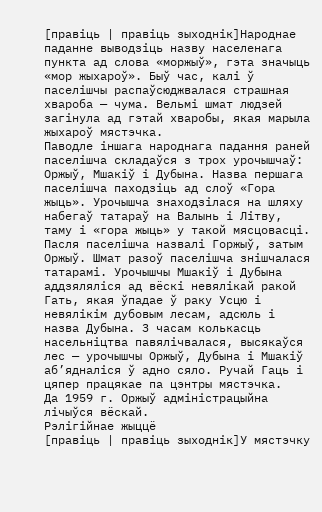[правіць | правіць зыходнік]Народнае паданне выводзіць назву населенага пункта ад слова «моржыў», гэта значыць «мор жыхароў». Быў час, калі ў паселішчы распаўсюджвалася страшная хвароба — чума. Вельмі шмат людзей загінула ад гэтай хваробы, якая марыла жыхароў мястэчка.
Паводле іншага народнага падання раней паселішча складаўся з трох урочышчаў: Оржыў, Мшакіў і Дубына. Назва першага паселішча паходзіць ад слоў «Гора жыць». Урочышча знаходзілася на шляху набегаў татараў на Валынь і Літву, таму і «гора жыць» у такой мясцовасці. Пасля паселішча назвалі Горжыў, затым Оржыў. Шмат разоў паселішча знішчалася татарамі. Урочышчы Мшакіў і Дубына аддзяляліся ад вёскі невялікай ракой Гать, якая ўпадае ў раку Усцю і невялікім дубовым лесам, адсюль і назва Дубына. З часам колькасць насельніцтва павялічвалася, высякаўся лес — урочышчы Оржыў, Дубына і Мшакіў аб’ядналіся ў адно сяло. Ручай Гаць і цяпер працякае па цэнтры мястэчка.
Да 1959 г. Оржыў адміністрацыйна лічыўся вёскай.
Рэлігійнае жыццё
[правіць | правіць зыходнік]У мястэчку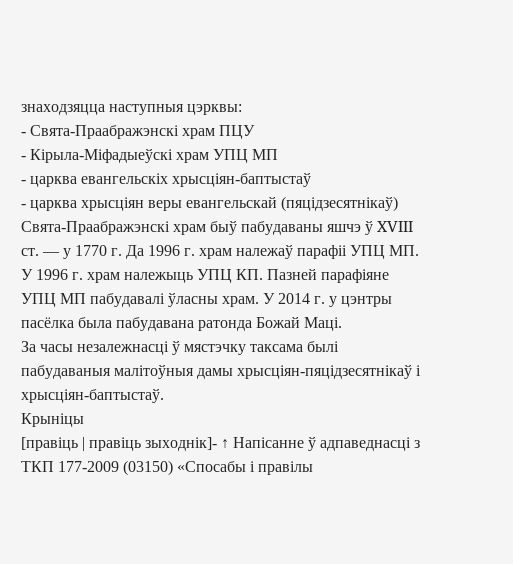знаходзяцца наступныя цэрквы:
- Свята-Праабражэнскі храм ПЦУ
- Кірыла-Міфадыеўскі храм УПЦ МП
- царква евангельскіх хрысціян-баптыстаў
- царква хрысціян веры евангельскай (пяцідзесятнікаў)
Свята-Праабражэнскі храм быў пабудаваны яшчэ ў XVIII ст. — у 1770 г. Да 1996 г. храм належаў парафіі УПЦ МП. У 1996 г. храм належыць УПЦ КП. Пазней парафіяне УПЦ МП пабудавалі ўласны храм. У 2014 г. у цэнтры пасёлка была пабудавана ратонда Божай Маці.
За часы незалежнасці ў мястэчку таксама былі пабудаваныя малітоўныя дамы хрысціян-пяцідзесятнікаў і хрысціян-баптыстаў.
Крыніцы
[правіць | правіць зыходнік]- ↑ Напісанне ў адпаведнасці з ТКП 177-2009 (03150) «Спосабы і правілы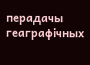перадачы геаграфічных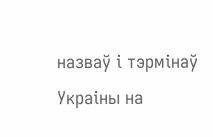назваў і тэрмінаў Украіны на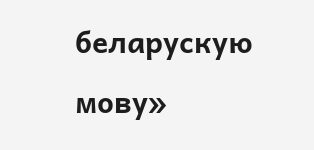беларускую мову»